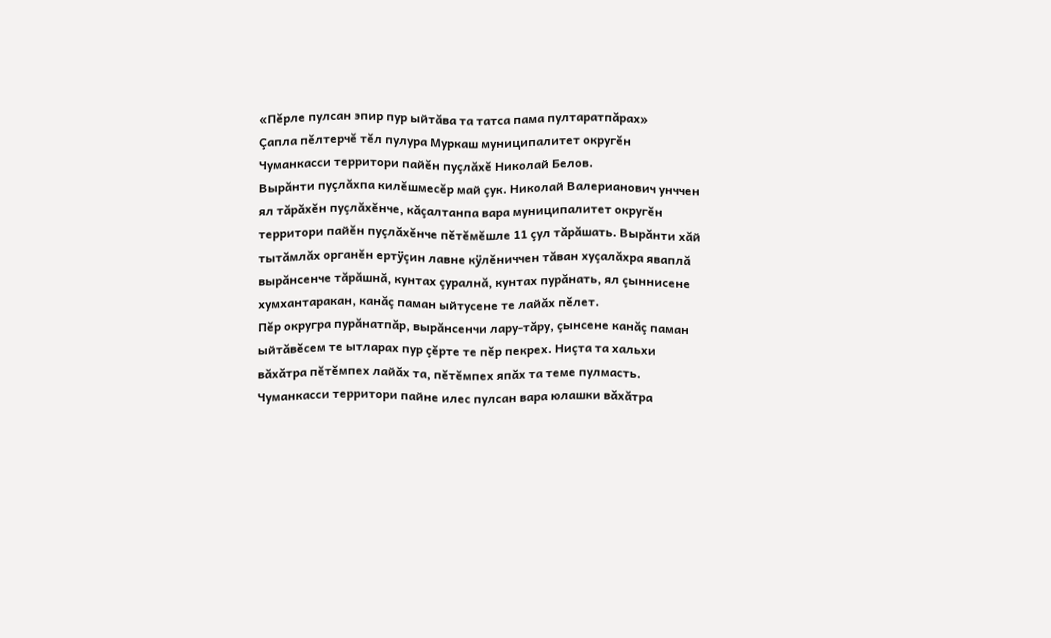«Пĕрле пулсан эпир пур ыйтăва та татса пама пултаратпăрах»
Çапла пĕлтерчĕ тĕл пулура Муркаш муниципалитет округĕн Чуманкасси территори пайĕн пуçлăхĕ Николай Белов.
Вырăнти пуçлăхпа килĕшмесĕр май çук. Николай Валерианович унччен ял тăрăхĕн пуçлăхĕнче, кăçалтанпа вара муниципалитет округĕн территори пайĕн пуçлăхĕнче пĕтĕмĕшле 11 çул тăрăшать. Вырăнти хăй тытăмлăх органĕн ертÿçин лавне кÿлĕниччен тăван хуçалăхра яваплă вырăнсенче тăрăшнă, кунтах çуралнă, кунтах пурăнать, ял çыннисене хумхантаракан, канăç паман ыйтусене те лайăх пĕлет.
Пĕр округра пурăнатпăр, вырăнсенчи лару-тăру, çынсене канăç паман ыйтăвĕсем те ытларах пур çĕрте те пĕр пекрех. Ниçта та хальхи вăхăтра пĕтĕмпех лайăх та, пĕтĕмпех япăх та теме пулмасть. Чуманкасси территори пайне илес пулсан вара юлашки вăхăтра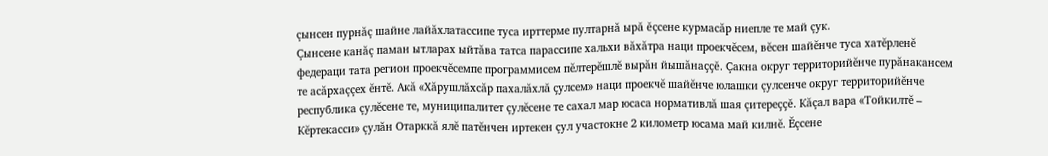çынсен пурнăç шайне лайăхлатассипе туса ирттерме пултарнă ырă ĕçсене курмасăр ниепле те май çук.
Çынсене канăç паман ытларах ыйтăва татса парассипе хальхи вăхăтра наци проекчĕсем, вĕсен шайĕнче туса хатĕрленĕ федераци тата регион проекчĕсемпе программисем пĕлтерĕшлĕ вырăн йышăнаççĕ. Çакна округ территорийĕнче пурăнакансем те асăрхаççех ĕнтĕ. Акă «Хăрушлăхсăр пахалăхлă çулсем» наци проекчĕ шайĕнче юлашки çулсенче округ территорийĕнче республика çулĕсене те, муниципалитет çулĕсене те сахал мар юсаса нормативлă шая çитереççĕ. Кăçал вара «Тойкилтĕ – Кĕртекасси» çулăн Отарккă ялĕ патĕнчен иртекен çул участокне 2 километр юсама май килнĕ. Ĕçсене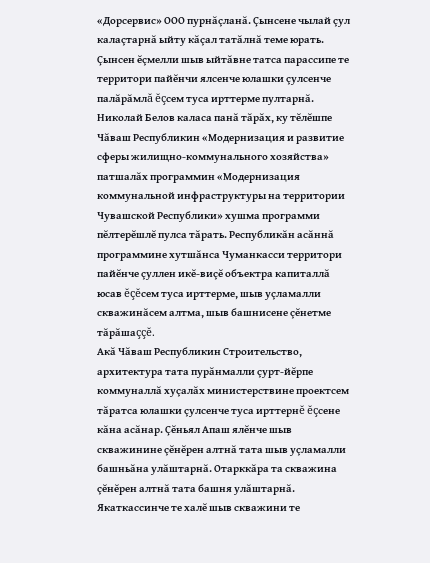«Дорсервис» ООО пурнăçланă. Çынсене чылай çул калаçтарнă ыйту кăçал татăлнă теме юрать.
Çынсен ĕçмелли шыв ыйтăвне татса парассипе те территори пайĕнчи ялсенче юлашки çулсенче палăрăмлă ĕçсем туса ирттерме пултарнă. Николай Белов каласа панă тăрăх, ку тĕлĕшпе Чăваш Республикин «Модернизация и развитие сферы жилищно-коммунального хозяйства» патшалăх программин «Модернизация коммунальной инфраструктуры на территории Чувашской Республики» хушма программи пĕлтерĕшлĕ пулса тăрать. Республикăн асăннă программине хутшăнса Чуманкасси территори пайĕнче çуллен икĕ-виçĕ объектра капиталлă юсав ĕçĕсем туса ирттерме, шыв уçламалли скважинăсем алтма, шыв башнисене çĕнетме тăрăшаççĕ.
Акă Чăваш Республикин Строительство, архитектура тата пурăнмалли çурт-йĕрпе коммуналлă хуçалăх министерствине проектсем тăратса юлашки çулсенче туса ирттернĕ ĕçсене кăна асăнар. Çĕньял Апаш ялĕнче шыв скважинине çĕнĕрен алтнă тата шыв уçламалли башньăна улăштарнă. Отарккăра та скважина çĕнĕрен алтнă тата башня улăштарнă. Якаткассинче те халĕ шыв скважини те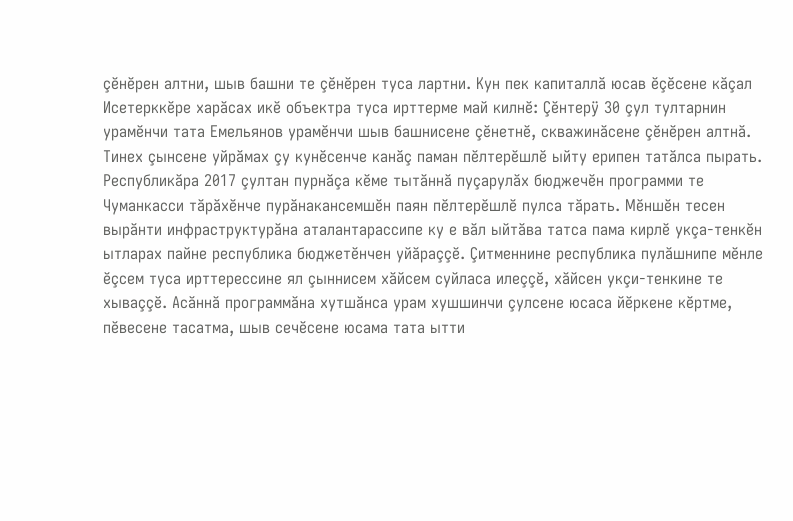çĕнĕрен алтни, шыв башни те çĕнĕрен туса лартни. Кун пек капиталлă юсав ĕçĕсене кăçал Исетерккĕре харăсах икĕ объектра туса ирттерме май килнĕ: Çĕнтерÿ 30 çул тултарнин урамĕнчи тата Емельянов урамĕнчи шыв башнисене çĕнетнĕ, скважинăсене çĕнĕрен алтнă. Тинех çынсене уйрăмах çу кунĕсенче канăç паман пĕлтерĕшлĕ ыйту ерипен татăлса пырать.
Республикăра 2017 çултан пурнăçа кĕме тытăннă пуçарулăх бюджечĕн программи те Чуманкасси тăрăхĕнче пурăнакансемшĕн паян пĕлтерĕшлĕ пулса тăрать. Мĕншĕн тесен вырăнти инфраструктурăна аталантарассипе ку е вăл ыйтăва татса пама кирлĕ укçа-тенкĕн ытларах пайне республика бюджетĕнчен уйăраççĕ. Çитменнине республика пулăшнипе мĕнле ĕçсем туса ирттерессине ял çыннисем хăйсем суйласа илеççĕ, хăйсен укçи-тенкине те хываççĕ. Асăннă программăна хутшăнса урам хушшинчи çулсене юсаса йĕркене кĕртме, пĕвесене тасатма, шыв сечĕсене юсама тата ытти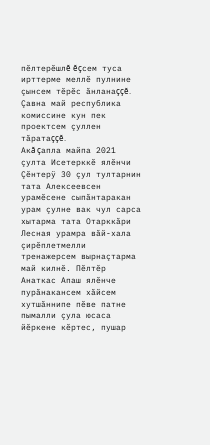пĕлтерĕшлĕ ĕçсем туса ирттерме меллĕ пулнине çынсем тĕрĕс ăнланаççĕ. Çавна май республика комиссине кун пек проектсем çуллен тăратаççĕ.
Акă çапла майпа 2021 çулта Исетерккĕ ялĕнчи Çĕнтерÿ 30 çул тултарнин тата Алексеевсен урамĕсене сыпăнтаракан урам çулне вак чул сарса хытарма тата Отарккăри Лесная урамра вăй-хала çирĕплетмелли тренажерсем вырнаçтарма май килнĕ. Пĕлтĕр Анаткас Апаш ялĕнче пурăнакансем хăйсем хутшăннипе пĕве патне пымалли çула юсаса йĕркене кĕртес, пушар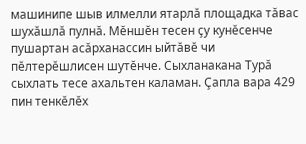машинипе шыв илмелли ятарлă площадка тăвас шухăшлă пулнă. Мĕншĕн тесен çу кунĕсенче пушартан асăрханассин ыйтăвĕ чи пĕлтерĕшлисен шутĕнче. Сыхланакана Турă сыхлать тесе ахальтен каламан. Çапла вара 429 пин тенкĕлĕх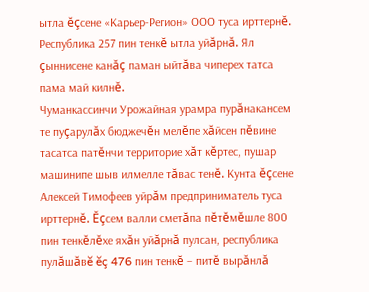ытла ĕçсене «Карьер-Регион» ООО туса ирттернĕ. Республика 257 пин тенкĕ ытла уйăрнă. Ял çыннисене канăç паман ыйтăва чиперех татса пама май килнĕ.
Чуманкассинчи Урожайная урамра пурăнакансем те пуçарулăх бюджечĕн мелĕпе хăйсен пĕвине тасатса патĕнчи территорие хăт кĕртес, пушар машинипе шыв илмелле тăвас тенĕ. Кунта ĕçсене Алексей Тимофеев уйрăм предприниматель туса ирттернĕ. Ĕçсем валли сметăпа пĕтĕмĕшле 800 пин тенкĕлĕхе яхăн уйăрнă пулсан, республика пулăшăвĕ ĕç 476 пин тенкĕ – питĕ вырăнлă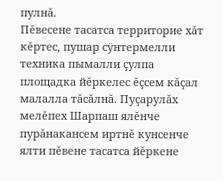пулнă.
Пĕвесене тасатса территорие хăт кĕртес, пушар сÿнтермелли техника пымалли çулпа площадка йĕркелес ĕçсем кăçал малалла тăсăлнă. Пуçарулăх мелĕпех Шарпаш ялĕнче пурăнакансем иртнĕ кунсенче ялти пĕвене тасатса йĕркене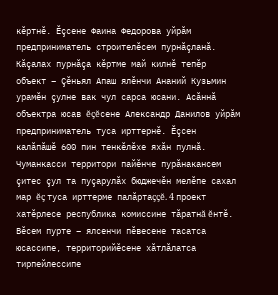кĕртнĕ. Ĕçсене Фаина Федорова уйрăм предприниматель строителĕсем пурнăçланă.
Кăçалах пурнăçа кĕртме май килнĕ тепĕр объект – Çĕньял Апаш ялĕнчи Ананий Кузьмин урамĕн çулне вак чул сарса юсани. Асăннă объектра юсав ĕçĕсене Александр Данилов уйрăм предприниматель туса ирттернĕ. Ĕçсен калăпăшĕ 600 пин тенкĕлĕхе яхăн пулнă.
Чуманкасси территори пайĕнче пурăнакансем çитес çул та пуçарулăх бюджечĕн мелĕпе сахал мар ĕç туса ирттерме палăртаççĕ. 4 проект хатĕрлесе республика комиссине тăратнă ĕнтĕ. Вĕсем пурте – ялсенчи пĕвесене тасатса юсассипе, территорийĕсене хăтлăлатса тирпейлессипе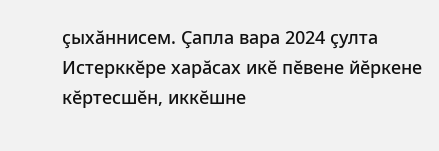çыхăннисем. Çапла вара 2024 çулта Истерккĕре харăсах икĕ пĕвене йĕркене кĕртесшĕн, иккĕшне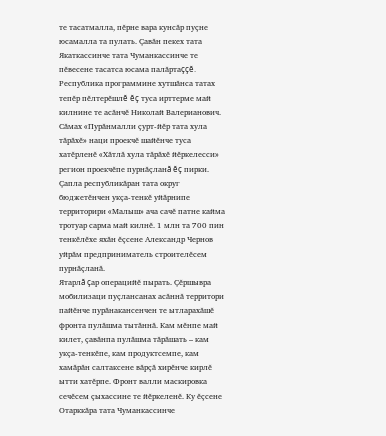те тасатмалла, пĕрне вара кунсăр пуçне юсамалла та пулать. Çавăн пекех тата Якаткассинче тата Чуманкассинче те пĕвесене тасатса юсама палăртаççĕ.
Республика программине хутшăнса татах тепĕр пĕлтерĕшлĕ ĕç туса ирттерме май килнине те асăнчĕ Николай Валерианович. Сăмах «Пурăнмалли çурт-йĕр тата хула тăрăхĕ» наци проекчĕ шайĕнче туса хатĕрленĕ «Хăтлă хула тăрăхĕ йĕркелесси» регион проекчĕпе пурнăçланă ĕç пирки. Çапла республикăран тата округ бюджетĕнчен укçа-тенкĕ уйăрнипе территорири «Малыш» ача сачĕ патне кайма тротуар сарма май килнĕ. 1 млн та 700 пин тенкĕлĕхе яхăн ĕçсене Александр Чернов уйрăм предприниматель строителĕсем пурнăçланă.
Ятарлă çар операцийĕ пырать. Çĕршывра мобилизаци пуçлансанах асăннă территори пайĕнче пурăнакансенчен те ытларахăшĕ фронта пулăшма тытăннă. Кам мĕнпе май килет, çавăнпа пулăшма тăрăшать – кам укçа-тенкĕпе, кам продуктсемпе, кам хамăрăн салтаксене вăрçă хирĕнче кирлĕ ытти хатĕрпе. Фронт валли маскировка сечĕсем çыхассине те йĕркеленĕ. Ку ĕçсене Отарккăра тата Чуманкассинче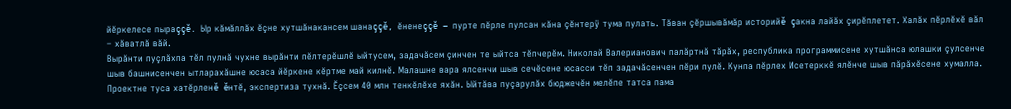йĕркелесе пыраççĕ. Ыр кăмăллăх ĕçне хутшăнакансем шанаççĕ, ĕненеççĕ – пурте пĕрле пулсан кăна çĕнтерÿ тума пулать. Тăван çĕршывăмăр историйĕ çакна лайăх çирĕплетет. Халăх пĕрлĕхĕ вăл – хăватлă вăй.
Вырăнти пуçлăхпа тĕл пулнă чухне вырăнти пĕлтерĕшлĕ ыйтусем, задачăсем çинчен те ыйтса тĕпчерĕм. Николай Валерианович палăртнă тăрăх, республика программисене хутшăнса юлашки çулсенче шыв башнисенчен ытларахăшне юсаса йĕркене кĕртме май килнĕ. Малашне вара ялсенчи шыв сечĕсене юсасси тĕп задачăсенчен пĕри пулĕ. Кунпа пĕрлех Исетерккĕ ялĕнче шыв пăрăхĕсене хумалла. Проектне туса хатĕрленĕ ĕнтĕ, экспертиза тухнă. Ĕçсем 40 млн тенкĕлĕхе яхăн. Ыйтăва пуçарулăх бюджечĕн мелĕпе татса пама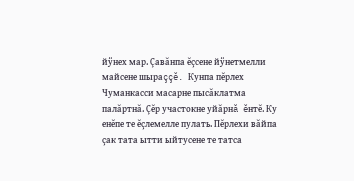йÿнех мар. Çавăнпа ĕçсене йÿнетмелли майсене шыраççĕ. Кунпа пĕрлех Чуманкасси масарне пысăклатма палăртнă. Çĕр участокне уйăрнă ĕнтĕ. Ку енĕпе те ĕçлемелле пулать. Пĕрлехи вăйпа çак тата ытти ыйтусене те татса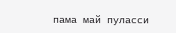пама май пуласси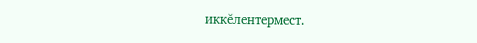иккĕлентермест.